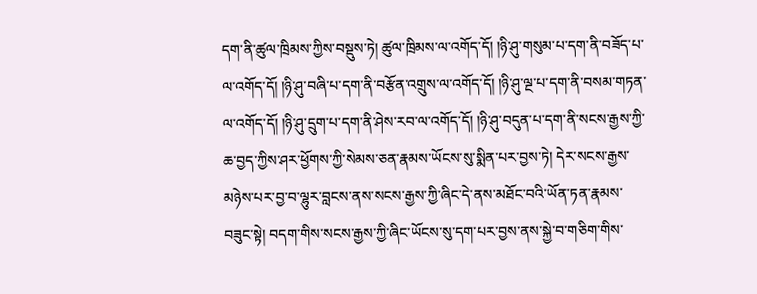དག་ནི་ཚུལ་ཁྲིམས་ཀྱིས་བསྡུས་ཏེ། ཚུལ་ཁྲིམས་ལ་འགོད་དོ། །ཉི་ཤུ་གསུམ་པ་དག་ནི་བཟོད་པ་ལ་འགོད་དོ། །ཉི་ཤུ་བཞི་པ་དག་ནི་བརྩོན་འགྲུས་ལ་འགོད་དོ། །ཉི་ཤུ་ལྔ་པ་དག་ནི་བསམ་གཏན་ལ་འགོད་དོ། །ཉི་ཤུ་དྲུག་པ་དག་ནི་ཤེས་རབ་ལ་འགོད་དོ། །ཉི་ཤུ་བདུན་པ་དག་ནི་སངས་རྒྱས་ཀྱི་ཆ་བྱད་ཀྱིས་ཤར་ཕྱོགས་ཀྱི་སེམས་ཅན་རྣམས་ཡོངས་སུ་སྨིན་པར་བྱས་ཏེ། དེར་སངས་རྒྱས་མཉེས་པར་བྱ་བ་ལྷུར་བླངས་ནས་སངས་རྒྱས་ཀྱི་ཞིང་དེ་ནས་མཐོང་བའི་ཡོན་ཏན་རྣམས་བཟུང་སྟེ། བདག་གིས་སངས་རྒྱས་ཀྱི་ཞིང་ཡོངས་སུ་དག་པར་བྱས་ནས་སྐྱེ་བ་གཅིག་གིས་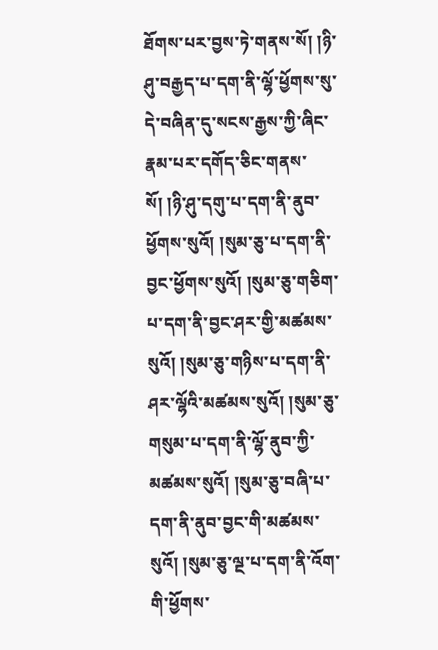ཐོགས་པར་བྱས་ཏེ་གནས་སོ། །ཉི་ཤུ་བརྒྱད་པ་དག་ནི་ལྷོ་ཕྱོགས་སུ་དེ་བཞིན་དུ་སངས་རྒྱས་ཀྱི་ཞིང་རྣམ་པར་དགོད་ཅིང་གནས་སོ། །ཉི་ཤུ་དགུ་པ་དག་ནི་ནུབ་ཕྱོགས་སུའོ། །སུམ་ཅུ་པ་དག་ནི་བྱང་ཕྱོགས་སུའོ། །སུམ་ཅུ་གཅིག་པ་དག་ནི་བྱང་ཤར་གྱི་མཚམས་སུའོ། །སུམ་ཅུ་གཉིས་པ་དག་ནི་ཤར་ལྷོའི་མཚམས་སུའོ། །སུམ་ཅུ་གསུམ་པ་དག་ནི་ལྷོ་ནུབ་ཀྱི་མཚམས་སུའོ། །སུམ་ཅུ་བཞི་པ་དག་ནི་ནུབ་བྱང་གི་མཚམས་སུའོ། །སུམ་ཅུ་ལྔ་པ་དག་ནི་འོག་གི་ཕྱོགས་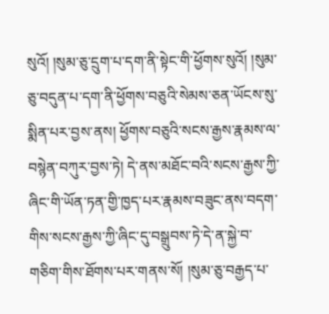སུའོ། །སུམ་ཅུ་དྲུག་པ་དག་ནི་སྟེང་གི་ཕྱོགས་སུའོ། །སུམ་ཅུ་བདུན་པ་དག་ནི་ཕྱོགས་བཅུའི་སེམས་ཅན་ཡོངས་སུ་སྨིན་པར་བྱས་ནས། ཕྱོགས་བཅུའི་སངས་རྒྱས་རྣམས་ལ་བསྙེན་བཀུར་བྱས་ཏེ། དེ་ནས་མཐོང་བའི་སངས་རྒྱས་ཀྱི་ཞིང་གི་ཡོན་ཏན་གྱི་ཁྱད་པར་རྣམས་བཟུང་ནས་བདག་གིས་སངས་རྒྱས་ཀྱི་ཞིང་དུ་བསྒྲུབས་ཏེ་དེ་ན་སྐྱེ་བ་གཅིག་གིས་ཐོགས་པར་གནས་སོ། །སུམ་ཅུ་བརྒྱད་པ་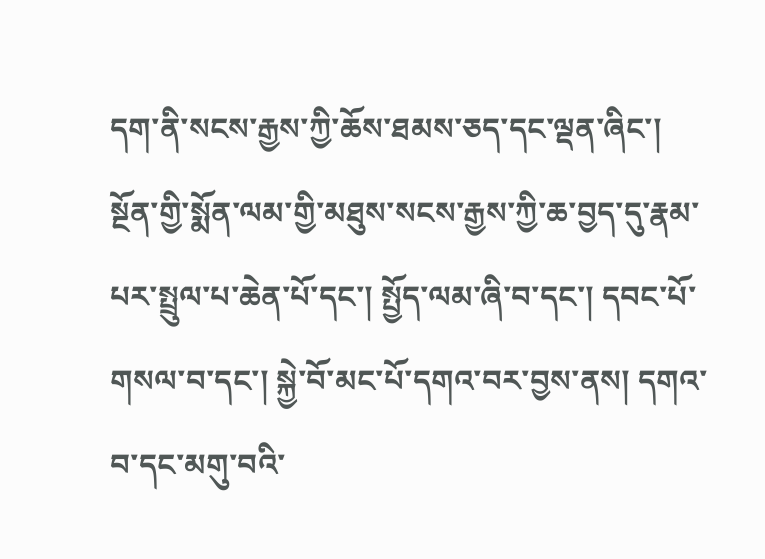དག་ནི་སངས་རྒྱས་ཀྱི་ཆོས་ཐམས་ཅད་དང་ལྡན་ཞིང་། སྔོན་གྱི་སྨོན་ལམ་གྱི་མཐུས་སངས་རྒྱས་ཀྱི་ཆ་བྱད་དུ་རྣམ་པར་སྤྲུལ་པ་ཆེན་པོ་དང་། སྤྱོད་ལམ་ཞི་བ་དང་། དབང་པོ་གསལ་བ་དང་། སྐྱེ་བོ་མང་པོ་དགའ་བར་བྱས་ནས། དགའ་བ་དང་མགུ་བའི་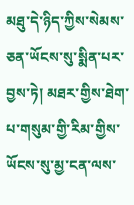མཐུ་དེ་ཉིད་ཀྱིས་སེམས་ཅན་ཡོངས་སུ་སྨིན་པར་བྱས་ཏེ། མཐར་གྱིས་ཐེག་པ་གསུམ་གྱི་རིམ་གྱིས་ཡོངས་སུ་མྱ་ངན་ལས་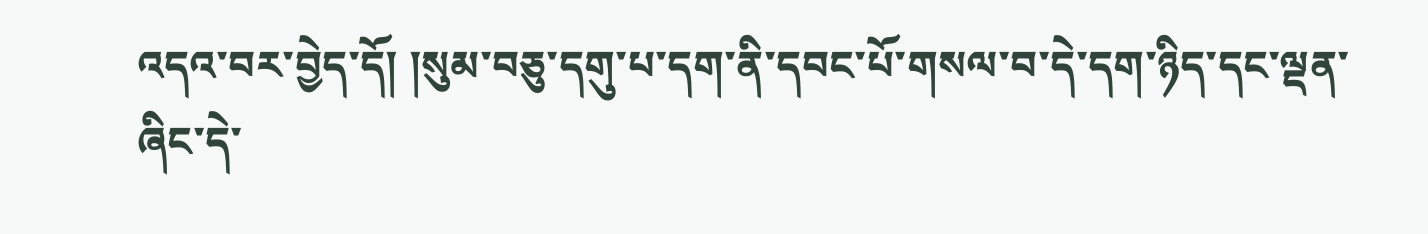འདའ་བར་བྱེད་དོ། །སུམ་བཅུ་དགུ་པ་དག་ནི་དབང་པོ་གསལ་བ་དེ་དག་ཉིད་དང་ལྡན་ཞིང་དེ་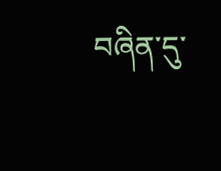བཞིན་དུ་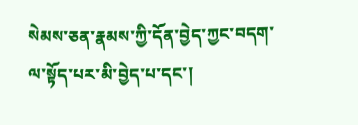སེམས་ཅན་རྣམས་ཀྱི་དོན་བྱེད་ཀྱང་བདག་ལ་སྟོད་པར་མི་བྱེད་པ་དང་།